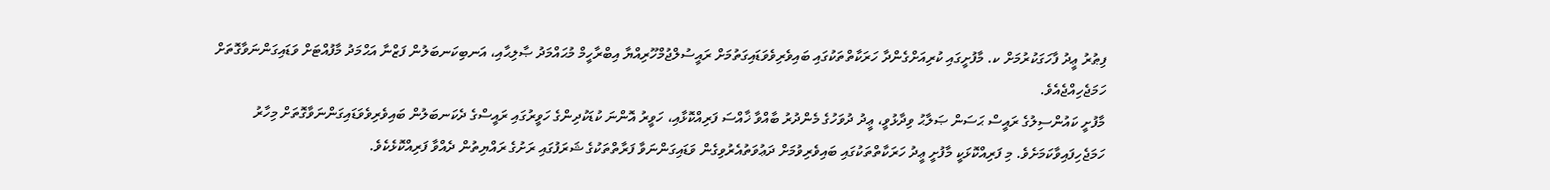ފިޠުރު ޢީދު ފާހަގަކުރުމަށް ކ. މާފުށީގައި ކުރިއަށްގެންދާ ހަރަކާތްތަކުގައި ބައިވެރިވެވަޑައިގަތުމަށް ރައީސުލްޖުމްހޫރިއްޔާ އިބްރާހީމް މުޙައްމަދު ޞާލިޙާއި، އަނބިކަނބަލުން ފަޒްނާ އަޙްމަދު މާފުއްޓަށް ވަޑައިގަންނަވާގޮތަށް ހަމަޖެހިއްޖެއެވެ.
މާފުށީ ކައުންސިލުގެ ރައީސް ޙަސަން ޞަލާޙު ވިދާޅުވީ، ޢީދު ދުވަހުގެ މެންދުރު ބާއްވާ ޚާއްސަ ފަރިއްކޮޅާއި، ހަވީރު އޮންނަ ކުޑަކުދިންގެ ހަވީރުގައި ރައީސްގެ ދެކަނބަލުން ބައިވެރިވެވަޑައިގަންނަވާގޮތަށް މިހާރު ހަމަޖެހިފައިވާކަމަށެވެ. މި ފަރިއްކޮޅަކީ މާފުށީ ޢީދު ހަރަކާތްތަކުގައި ބައިވެރިވުމަށް ދަޢުވަތުއެރުވިގެން ވަޑައިގަންނަވާ ފަރާތްތަކުގެ ޝަރަފުގައި ރަށުގެ ރައްޔިތުން ދެއްވާ ފަރިއްކޮޅެކެވެ.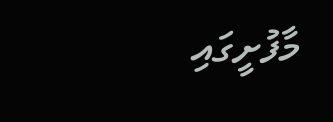މާފުށީގައި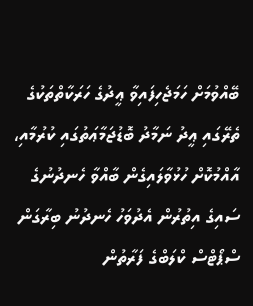ބޭއްވުމަށް ހަމަޖެހިފައިވާ ޢީދުގެ ހަރަކާތްތަކުގެ ތެރޭގައި ޢީދު ނަމާދު ބޮޑުޖަމާޢަތުގައި ކުރުމާއި، އާއްމުކޮށް ހުޅުވާލައިގެން ބާއްވާ ހެނދުނުގެ ސައިގެ އިތުރުން އެދުވަހު ހެނދުނު ބިރާގަން ސްޕޯޓްސް ކްލަބްގެ ފަރާތުން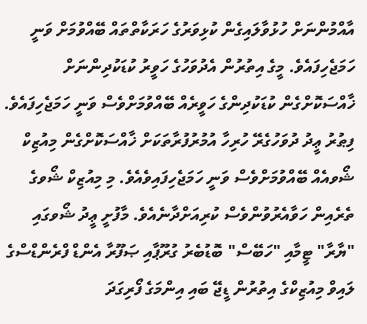އާއްމުންނަށް ހުޅުވާލައިގެން ކުޅިވަރުގެ ހަރަކާތްތައް ބޭއްވުމަށް ވަނީ ހަމަޖެހިފައެވެ. މީގެ އިތުރުން އެދުވަހުގެ ހަވީރު ކުޑަކުދިންނަށް ޚާއްސަކޮށްގެން ކުޑަކުދިންގެ ހަވީރެއް ބޭއްވުމަށްވެސް ވަނީ ހަމަޖެހިފައެވެ.
ފިޠުރު ޢީދު ދުވަހުގެރޭ ހުރިހާ އުމުރުފުރާތަކަށް ޚާއްސަކޮށްގެން މިއުޒިކް ޝޯވއެއް ބޭއްވުމަށްވެސް ވަނީ ހަމަޖެހިފައިވެއެވެ. މި މިއުޒިކް ޝޯވގެ ތެރެއިން ހަވާއެރުވުންވެސް ކުރިއަށްދާނެއެވެ. މާފުށީ ޢީދު ޝޯވގައި "ޔާރާ" ޓީމާއި "ހަބޭސް" ބޮޑުބެރު ގުރޫޕާއި ޞަފޫރާ އެންޑް ފްރެންޑްސްގެ ލައިވް މިއުޒިކްގެ އިތުރުން ޑީޖޭ ބައި އިންމަގެ ފޯރިގަދަ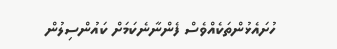ހުށައެޅުންތަކެއްވެސް ފެންނާނެކަމަށް ކައުންސިލުން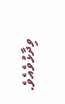ވިދާޅުވެއެވެ.